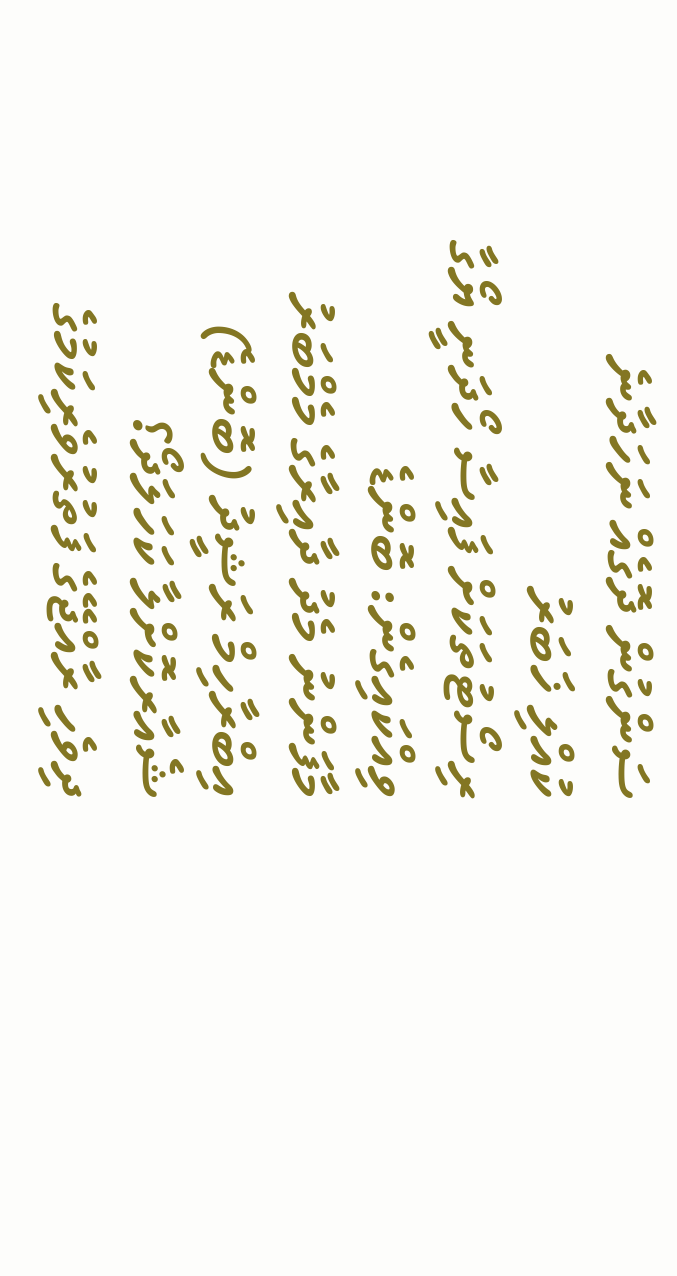ސަންގުން ދޮގެއް ނަހަދާނެ
ކުއްލި ޚަބަރު
ރިސޯޓުތަކަށް ފައިސާ ހޯދަނީ ޔޯގާ ވިއްކައިގެން: ބޮންޑެ
މާފަންނު މެދު ދާއިރާގެ މެމްބަރު އިބްރާހިމް ރަޝީދު (ބޮންޑެ)
ޝެއާރކޮށްލާ ކަހަލަދޯ؟
ދިވެހި ރާއްޖޭގެ ފަތުރުވެރިކަމުގެ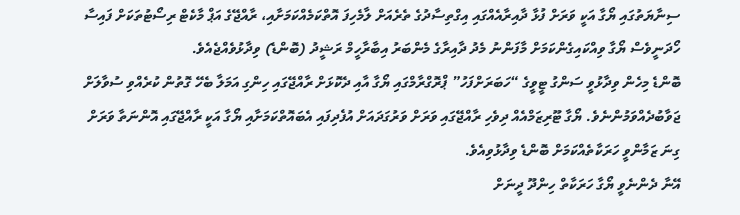ސިނާޔަތުގައި ޔޯގާ އަކީ ވަރަށް ފުޅާ ދާއިރާއެއްގައި އިގްތިސާދުގެ ތެރެއަށް ލާމެހިފަ އޮތްކަމެއްކަމަށާއި، ރާއްޖޭގެ އަޕް މާކެޓް ރިސޯޓުތަކަށް ފައިސާ ހޯދަނީވެސް ޔޯގާ ވިއްކައިގެންކަމަށް މާފަންނު މެދު ދާއިރާގެ މެންބަރު އިބާރާހީމް ރަޝީދު (ބޮންޑެ) ވިދާޅުވެއްޖެއެވެ.
ބޮންޑެ މިހެން ވިދާޅުވީ ސަންގު ޓީވީގެ “ހަބަރަށްފަހު” ޕްރޮގްރާމްގައި ޔޯގާ އާއި ދެކޮޅަށް ރާއްޖޭގައި ހިންގި އަމަލާ ބެހޭ ގޮތުން ކުރެއްވި ސުވާލަށް ޖަވާބުދެއްވަމުންނެވެ. ޔޯގާ ޓޫރިޒަމްއެއް ދިވެހި ރާއްޖޭގައި ވަރަށް ވަރުގަދައަށް އުފެދިފައި އެބައޮތްކަމަށާއި ޔޯގާ އަކީ ރާއްޖޭގައި އޮންނަތާ ވަރަށް ގިނަ ޒަމާންވީ ހަރަކާތެއްކަމަށް ބޮންޑެ ވިދާޅުވިއެވެ.
އޭނާ ދެންނެވީ ޔޯގާ ހަރަކާތް ހިންދޫ ދީނަށް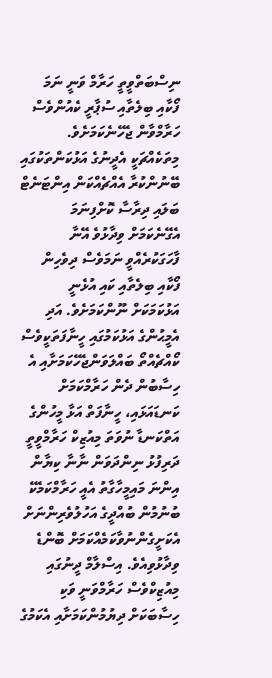ނިސްބަތްވީތީ ހަރާމް ވަނީ ނަމަ ފޯކާއި ބިލެތާއި ސުޕާރީ ކެއުންވެސް ހަރާމްވާން ޖެހޭނެކަމަށެވެ. މިތަކެއްޗަކީ އެދީނުގެ އަޅުކަންތަކުގައި ބޭނުންކުރާ އެއްޗެއްކަން އިންޓަނެޓް ބަލައި ދިރާސާ ކޮށްފިނަމަ އެގޭނެކަމަށް ވިދާޅުވެ އޭނާ ފާހަގަކުރެއްވީ ނަމަވެސް ދިވެހިން ފޯކާއި ބިލެތާއި ކައި އުޅެނީ އަޅުކަމަކަށް ނޫންކަމަށެވެ. އަދި އެމީޙުންގެ އަޅުކަމުގައި ހީނާފަތަކީވެސް ކޯއްޗެއްތޯ ބައްލަވަންޖެހޭކަމަށާއި އެ ހިސާބުން ދެން ހަރާމްކަމަށް ކަނޑައަޅައި، ހީނާފަތް އަޅާ މީހުންގެ އަތްކަނޑާ ނުވަތަ މިއުޒިކް ހަރާމްވީތީ ދަރިފުޅު ނިންދަވަން ނާނާ ކިޔާން އިންނަ މައިމީހާގާތު އެއީ ހަރާމްކަމެކޭ ބުނުމުން ބުއްދީގެ އަހުލުވެރިންނަށް އެކަށީގެންނުވާކަމެއްކަމަށް ބޮންޑެ ވިދާޅުވިއެވެ. އިސްލާމް ދީނުގައި މިއުޒިކްވެސް ހަރާމްވަނީ ވަކި ހިސާބަކަށް ދިޔުމުންކަމަށާއި އެކަމުގެ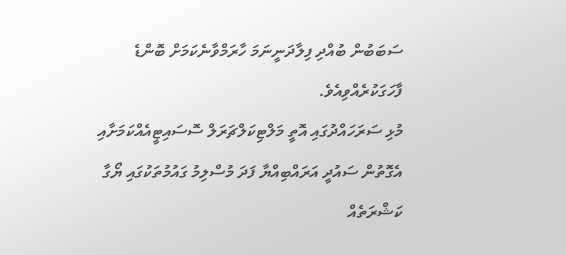ސަބަބުން ބުއްދި ފިލާދަނީނަމަ ހާރަމްވާނެކަމަށް ބޮންޑެ ފާހަގަކުރެއްވިއެވެ.
މުޅި ސަރަހައްދުގައި އޮތީ މަލްޓިކަލްޗަރަލް ސޮސައިޓީއެއްކަމަށާއި އެގޮތުން ސައުދީ އަރައްބިއްޔާ ފަދަ މުސްލިމު ގައުމުތަކުގައި ޔޯގާ ކަޝްރަތެއް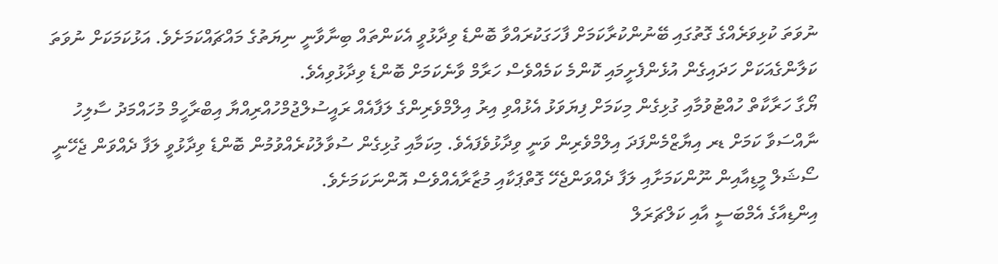ނުވަތަ ކުޅިވަރެއްގެ ގޮތުގައި ބޭނުންކުރާކަމަށް ފާހަގަކުރައްވާ ބޮންޑެ ވިދާޅުވީ އެކަންތައް ބިނާވާނީ ނިޔަތުގެ މައްޗައްކަމަށެވެ. އަޅުކަމަކަށް ނުވަތަ ކަލާންގެއަކަށް ހަދައިގެން އުޅެންފެށީމައި ކޮންމެ ކަމެއްވެސް ހަރާމް ވާނެކަމަށް ބޮންޑެ ވިދާޅުވިއެވެ.
ޔޯގާ ހަރާކާތް ހުއްޓުވުމާއި ގުޅިގެން މިކަމަށް ފިޔަވަޅު އެޅުއްވި އިރު އިލްމްވެރިންގެ ލަފާއެއް ރައީސުލްޖުމްހުއްރިއްޔާ އިބްރާހީމް މުހައްމަދު ސާލިހު ނާއްސަވާ ކަމަށް ޑރ އިޔާޒްމެންފަދަ އިލްމްވެރިން ވަނީ ވިދާޅުވެފައެވެ. މިކަމާއި ގުޅިގެން ސުވާލުކުރެއްވުމުން ބޮންޑެ ވިދާޅުވީ ލަފާ ދެއްވަން ޖެހޭނީ ސޯޝަލް މީޑިއާއިން ނޫންކަމަށާއި ލަފާ ދެއްވަންޖެހޭ ގޮތްޕަކާއި މުޒާރާއެއްވެސް އޮންނަކަމަށެވެ.
އިންޑިއާގެ އެމްބަސީ އާއި ކަލްޗަރަލް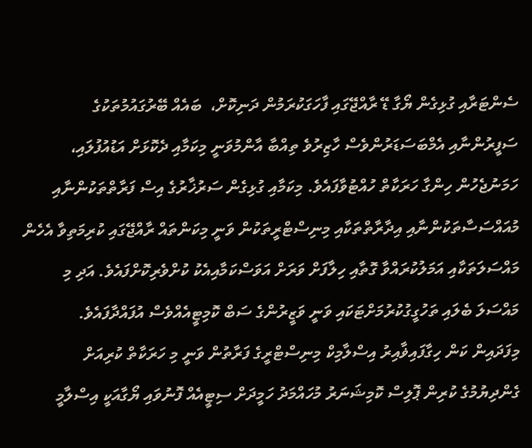ސެންޓަރާއި ގުޅިގެން ޔޯގާ ޑޭ ރާއްޖޭގައި ފާހަގަކުރަމުން ދަނިކޮށް،  ބައެއް ބޭރުގައުމުތަކުގެ ސަފީރުންނާއި އެމްބަސަޑަރުންވެސް ހާޒިރުވެ ތިއްބާ އާންމުވަނީ މިކަމާއި ދެކޮޅަށް އަޑުއުފުލައި، ހަމަނުޖެހުން ހިންގާ ހަރަކާތް ހުއްޓުވާފައެވެ. މިކަމާއި ގުޅިގެން ސަރުޚާރުގެ އިސް ފަރާތްތަކުންނާއި މުއައްސަސާތަކުންނާއި އިދާރާތްތަކާއި މިނިސްޓްރީތަކުން ވަނީ މިކަންތައް ރާއްޖޭގައި ކުރިމަތިވާ އެހެން މައްސަލަތަކާއި އަމަލުކުރައްވާ ގޮތާއި ހިލާފަށް ވަރަށް އަވަސްކަމާއިއެކު ކުށްވެރިކޮށްފައެވެ. އަދި މި މައްސަލަ ބެލައި ތަހުގީގުކުރުމަށްޓަކައި ވަނީ ވަޒީރުންގެ ސަބް ކޮމިޓީއެއްވެސް އުފައްދާފައެވެ.
މިފަދައިން ކަން ހިގާފައިޥާއިރު އިސްލާމިކް މިނިސްޓްރީގެ ފަރާތުން ވަނީ މި ހަރަކާތް ކުރިއަށް ގެންދިޔުމުގެ ކުރިން ޕޮލިސް ކޮމިޝަނަރު މުހައްމަދު ހަމީދަށް ސިޓީއެއް ފޮނުވައި ޔޯގާއަކީ އިސްލާމީ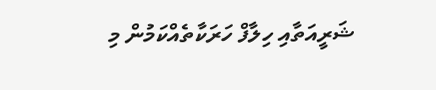ޝަރީއަތާއި ހިލާފް ހަރަކާތެއްކަމުން މި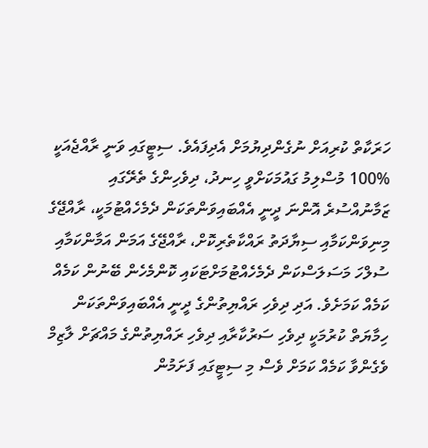ހަރަކާތް ކުރިއަށް ނުގެންދިޔުމަށް އެދިފައެވެ. ސިޓީގައި ވަނީ ރާއްޖެއަކީ %100 މުސްލިމު ގައުމަކަށްވީ ހިނދު، ދިވެހިންގެ ތެރޭގައި ޒަމާނުއްސުރެ އޮންނަ ދީނީ އެއްބައިވަންތަކަން ދެމެހެއްޓުމަކީ، ރާއްޖޭގެ މިނިވަންކަމާއި ސިޔާދަތު ރައްކާތެރިކޮށް، ރާއްޖޭގެ އަމަން އަމާންކަމާއި ސުލްހަ މަސަލަސްކަން ދެމެހެއްޓުމަށްޓަކައި ކޮންމެހެން ބޭނުން ކަމެއް ކަމެއް ކަމަށެވެ. އަދި ދިވެހި ރައްޔިތުންގެ ދީނީ އެއްބައިވަންތަކަން ހިމާޔަތް ކުރުމަކީ ދިވެހި ސަރުކާރާއި ދިވެހި ރައްޔިތުންގެ މައްޗަށް ލާޒިމް ވެގެންވާ ކަމެއް ކަމަށް ވެސް މި ސިޓީގައި ފަށަމުން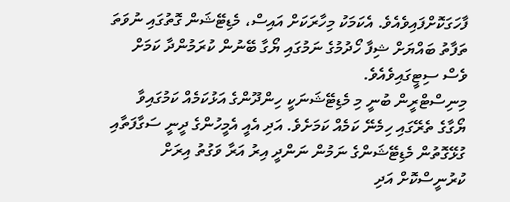ފާހަގަކޮށްފައިވެއެވެ. އެކަމަކު މިހާރަކަށް އައިސް، މެޑިޓޭޝަން ގޮތުގައި ނުވަތަ ތަފާތު ބައްޔަށް ޝިފާ ހޯދުމުގެ ނަމުގައި ޔޯގާ ބޭނުން ކުރަމުންދާ ކަމަށް ވެސް ސިޓީގައިވެއެވެ.
މިނިސްޓްރީން ބުނީ މި މެޑިޓޭޝަނަކީ ހިންދޫންގެ އަޅުކަމެއް ކަމުގައިވާ ޔޯގާގެ ތެރޭގައި ހިމެނޭ ކަމެއް ކަމަށެވެ. އަދި އެއީ އެމީހުންގެ ދީނީ ސަގާފަތާއި ގުޅޭގޮތުން މެޑިޓޭޝަންގެ ނަމުން ނަންދީ އިރު އަރާ ވަގުތު އިރަށް ކުރުނީސްކޮށް އަދި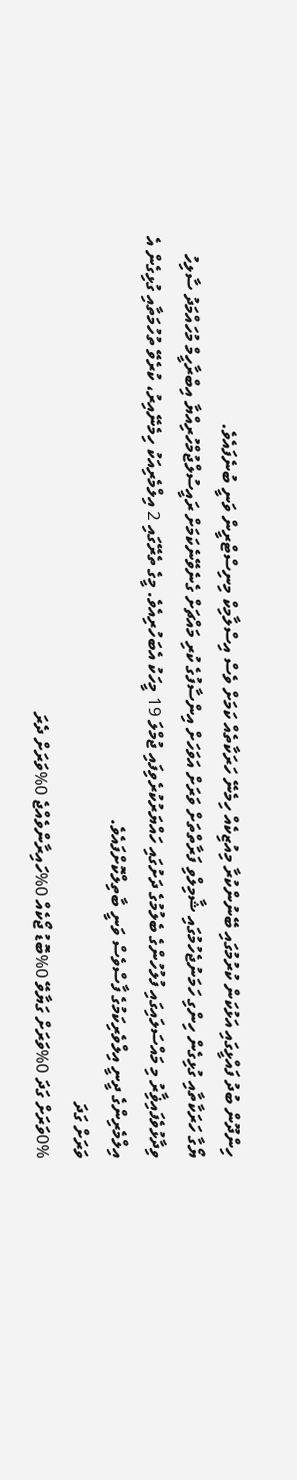ހިންދޫން ބުދު ފައްޅީގައި އަޅުކަން ކުރުމުގައި ބޭނުންކުރާ މިއުޒިކެއް ހިމެނޭ ހަރަކާތެއް ކަމަށް ވެސް އިސްލާމިކް މިނިސްޓްރީން ވަނީ ބުނެފައެވެ.
ޔޯގާ ހަރަކާތާއި ގުޅިގެން ހިންގި ހަމަނުޖެހުމުގައި ޝާމިލްވި ފަރާތްތަށް ވަރަށް އަވަހަށް އިންސާފުގެ ކުރި މައްޗަށް ގެނެވޭނެކަމަށް ރައީސުލްޖުމްހުރިއްޔާ އިބްރާހީމް މުހައްމަދު ސާލިހު ވިދާޅުވެފައިޥާިރު މި މައްސަލައިގައި ފުލުހުންގެ ބެލުމުގެ ދަށުގައި ހައްޔަރުކުރެވިފައި ޖުމްލަ 19 މީހަކު އެބަހުރިއެވެ. މީގެ ތެރޭގައި 2 އިލްމެރިއަކު ހިމެނޭއިރު، ކުރެވޭ ތުހުމަތާއި ގުޅިގެން އެ އިލްމެރިންގެ ދީނީ އިލްވެރިކަމުގެ ފާސްވެސް ވަނީ ބާތިލްކޮށްފައެވެ.
ވަރަށް ގަދަ
0%ވަރަށް ގަދަ 0%ވަރަށް ގަޔާވޭ 0%ބޮޑު ޖޯކެއް 0%ހައިރާންވެއްޖެ 0%ވަރަށް ދެރަ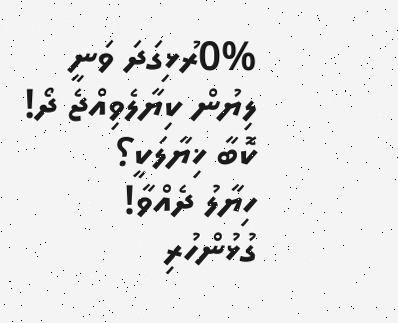0%ރުޅިގަދަ ވަނީ
ލިޔުން ކިޔާލެވިއްޖެ ދޯ! ކޮބާ ޚިޔާލަކީ؟
ހިޔާލު ދެއްވާ!
ގުޅުންހުރި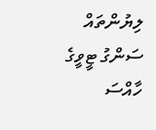ލިޔުންތައް
ސަންގު ޓީވީގެ ހާއްސަ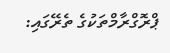ޕްރޮގްރާމްތަކުގެ ތެރޭގައި: